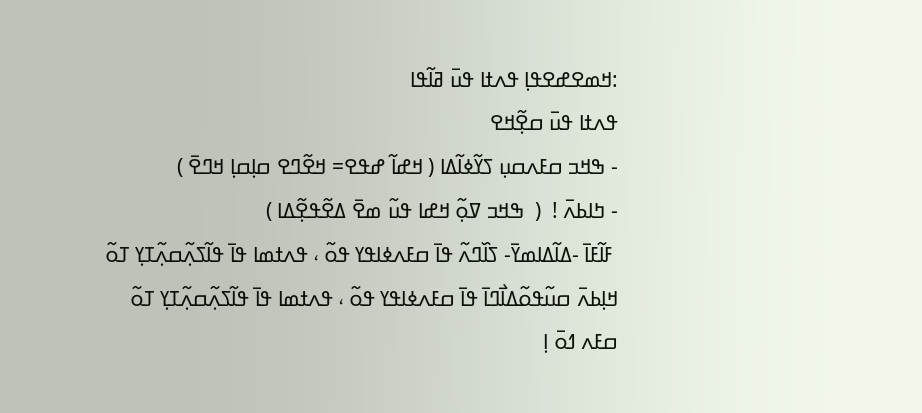:ߞߘߐߝߐߟߊ߲ ߟߍߙߊ ߟߎ߫ ߥߊ߬ߟߊ
ߟߍߙߊ ߟߎ߫ ߛߐ߲߬ߞߐ
- ߒߞߏ ߛߓߍߛߎ߲ ߖߌ߬ߦߊ߬ߡߊ ( ߞߝߊ߬ ߝߟߐ= ߞߐ߬ߣߐ ߛߊ߲ߛߊ߲ ߞߣߐ߫ )
- ߤߊߕߍ߫ !  (  ߒߞߏ ߜߋ߲߬ ߞߝߊ ߟߎ߬ ߘߐ߫ ߡߐ߬ߟߐ߲߬ߡߊ )
 ߓߊ߬ߓߊ߫ -ߡߊ߬ߡߊߘߌ߫- ߖߊ߰ߣߍ߬ ߟߊ߫ ߛߓߍߦߊߟߌ ߟߋ߬ ، ߟߍߙߘߊ ߟߊ߫ ߟߊ߬ߖߍ߲߬ߛߍ߲߬ߠߌ߲ ߠߋ߬
ߞߊ߲ߕߍ߫ ߛߎ߬ߟߋ߬ߡߊ߯ߣߊ߫ ߟߊ߫ ߛߓߍߦߊߟߌ ߟߋ߬ ، ߟߍߙߘߊ ߟߊ߫ ߟߊ߬ߖߍ߲߬ߛߍ߲߬ߠߌ߲ ߠߋ߬
ߛߓߍ ߗߋ߫ ߊ߲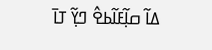ߡߊ߬ ߛߊ߲߬ߓߊ߬ߕߐ߮ ߣߌ߲߬ ߠߊ߫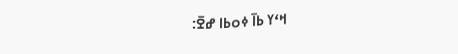ߞߵߌ ߕߊ߫ ߦߋߕߊ ߝߐ߫: